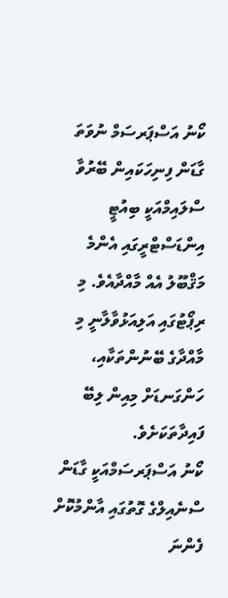ކޯނު އަސްޕަރސަމް ނުވަތަ ގާޑަން ފިނިހަކައިން ބޭރުވާ ސްލައިމްއަކީ ބިއުޓީ އިންޑަސްޓްރީގައި އެންމެ މަޤްބޫލު އެއް މާއްދާއެވެ. މި ރިޕޯޓުގައި އަލިއަޅުވާލާނީ މި މާއްދާގެ ބޭނުންތަކާއި، ހަންގަނޑަށް މިއިން ލިބޭ ފައިދާތަކަށެވެ.
ކޯނު އަސްޕަރސަމްއަކީ ގާޑަން ސްނެއިލްގެ ގޮތުގައި އާންމުކޮށް ފެންނަ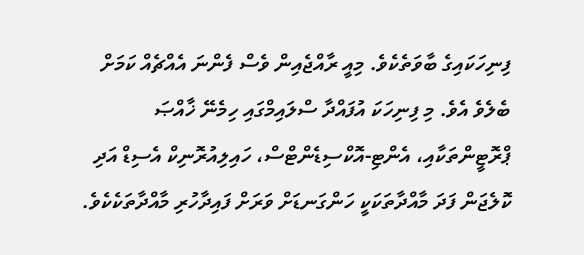ފިނިހަކައިގެ ބާވަތެކެވެ. މިއީ ރާއްޖެއިން ވެސް ފެންނަ އެއްޗެއް ކަމަށް ބެލެވެ އެވެ. މި ފިނިހަކަ އުފައްދާ ސްލައިމްގައި ހިމެނޭ ޚާއްޞަ ޕްރޮޓީންތަކާއި، އެންޓި-އޮކްސިޑެންޓްސް، ހައިލިއުރޮނިކް އެސިޑް އަދި ކޮލެޖަން ފަދަ މާއްދާތަކަކީ ހަންގަނޑަށް ވަރަށް ފައިދާހުރި މާއްދާތަކެކެވެ.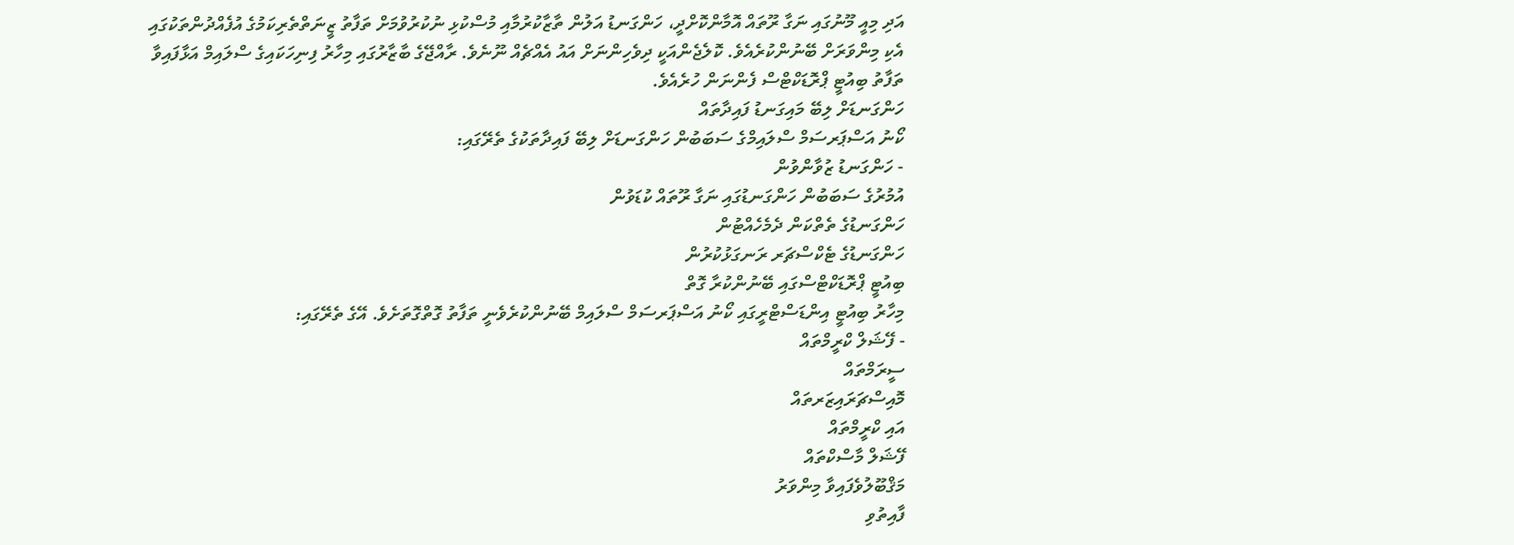އަދި މިއީ މޫނުގައި ނަގާ ރޫތައް އޮމާންކޮށްދީ، ހަންގަނޑު އަލުން ތާޒާކުރުމާއި މުސްކުޅި ނުކުރުވުމަށް ތަފާތު ޒީނަތްތެރިކަމުގެ އުފެއްދުންތަކުގައި އެކި މިންވަރަށް ބޭނުންކުރެއެވެ. ކޮލެޖެންއަކީ ދިވެހިންނަށް އައު އެއްޗެއް ނޫނެވެ. ރާއްޖޭގެ ބާޒާރުގައި މިހާރު ފިނިހަކައިގެ ސްލައިމް އަޅާފައިވާ ތަފާތު ބިއުޓީ ޕްރޮޑަކްޓްސް ފެންނަން ހުރެއެވެ.
ހަންގަނޑަށް ލިބޭ މައިގަނޑު ފައިދާތައް
ކޯނު އަސްޕަރސަމް ސްލައިމްގެ ސަބަބުން ހަންގަނޑަށް ލިބޭ ފައިދާތަކުގެ ތެރޭގައި:
- ހަންގަނޑު ޒުވާންވުން
އުމުރުގެ ސަބަބުން ހަންގަނޑުގައި ނަގާ ރޫތައް ކުޑަވުން
ހަންގަނޑުގެ ތެތްކަން ދެމެހެއްޓުން
ހަންގަނޑުގެ ޓެކްސްޗަރ ރަނގަޅުކުރުން
ބިއުޓީ ޕްރޮޑަކްޓްސްގައި ބޭނުންކުރާ ގޮތް
މިހާރު ބިއުޓީ އިންޑަސްޓްރީގައި ކޯނު އަސްޕަރސަމް ސްލައިމް ބޭނުންކުރެވެނީ ތަފާތު ގޮތްގޮތަށެވެ. އޭގެ ތެރޭގައި:
- ފޭޝަލް ކްރީމްތައް
ސީރަމްތައް
މޮއިސްޗަރައިޒަރތައް
އައި ކްރީމްތައް
ފޭޝަލް މާސްކްތައް
މަޤްބޫލުވެފައިވާ މިންވަރު
ފާއިތުވި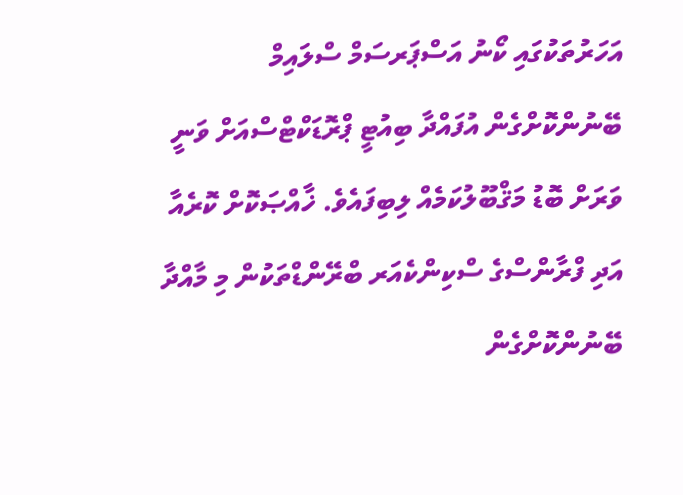އަހަރުތަކުގައި ކޯނު އަސްޕަރސަމް ސްލައިމް ބޭނުންކޮށްގެން އުފައްދާ ބިއުޓީ ޕްރޮޑަކްޓްސްއަށް ވަނީ ވަރަށް ބޮޑު މަޤްބޫލުކަމެއް ލިބިފައެވެ. ޚާއްޞަކޮށް ކޮރެއާ އަދި ފްރާންސްގެ ސްކިންކެއަރ ބްރޭންޑްތަކުން މި މާއްދާ ބޭނުންކޮށްގެން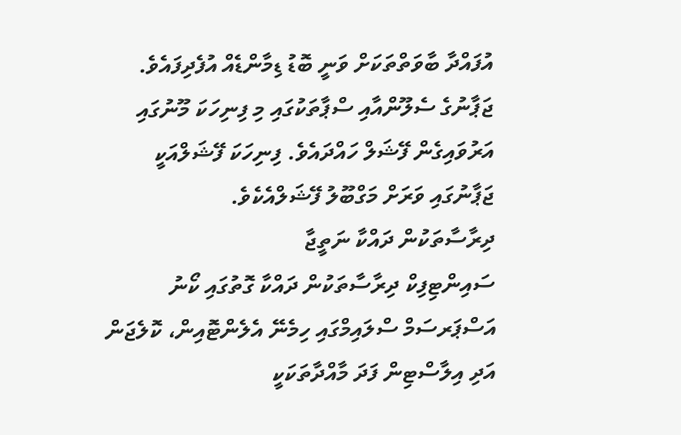އުފައްދާ ބާވަތްތަކަށް ވަނީ ބޮޑު ޑިމާންޑެއް އުފެދިފައެވެ. ޖަޕާނުގެ ސެލޫންއާއި ސްޕާތަކުގައި މި ފިނިހަކަ މޫނުގައި އަރުވައިގެން ފޭޝަލް ހައްދައެވެ. ފިނިހަކަ ފޭޝަލްއަކީ ޖަޕާނުގައި ވަރަށް މަގްބޫލު ފޭޝަލްއެކެވެ.
ދިރާސާތަކުން ދައްކާ ނަތީޖާ
ސައިންޓިފިކް ދިރާސާތަކުން ދައްކާ ގޮތުގައި ކޯނު އަސްޕަރސަމް ސްލައިމްގައި ހިމެނޭ އެލެންޓޮއިން، ކޮލެޖަން އަދި އިލާސްޓިން ފަދަ މާއްދާތަކަކީ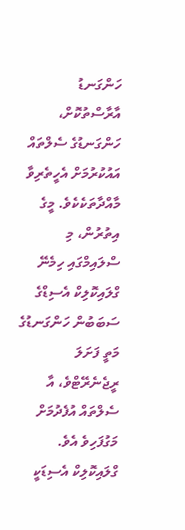ހަންގަނޑު އާރާސްތުކޮށް، ހަންގަނޑުގެ ސެލްތައް އައުކުރުމަށް އެހީތެރިވާ މާއްދާތަކެކެވެ. މީގެ އިތުރުން، މި ސްލައިމްގައި ހިމެނޭ ގްލައިކޮލިކް އެސިޑްގެ ސަބަބުން ހަންގަނޑުގެ މަތީ ފަށަލަ ރީޖެނެރޭޓްވެ، އާ ސެލްތައް އުފެދުމަށް މަގުފަހިވެ އެވެ. ގްލައިކޮލިކް އެސިޑަކީ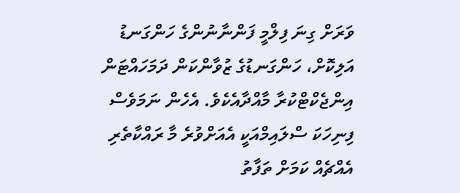ވަރަށް ގިނަ ފިލްމީ ފަންނާނުންގެ ހަންގަނޑު އަލިކޮށް، ހަންގަނޑުގެ ޒުވާންކަން ދަމަހައްޓަން އިންޖެކްޓްކުރާ މާއްދާއެކެވެ. އެހެން ނަމަވެސް ފިނިހަކަ ސްލައިމްއަކީ އެއަށްވުރެ މާ ރައްކާތެރި އެއްޗެއް ކަމަށް ތަފާތު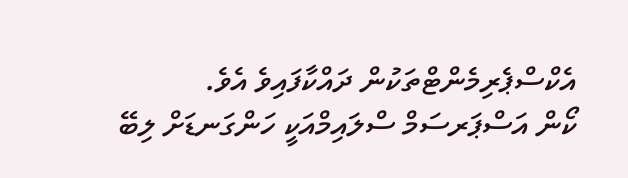އެކްސްޕެރިމެންޓްތަކުން ދައްކާފައިވެ އެވެ.
ކޯން އަސްޕަރސަމް ސްލައިމްއަކީ ހަންގަނޑަށް ލިބޭ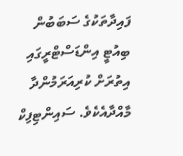ފައިދާތަކުގެ ސަބަބުން ބިއުޓީ އިންޑަސްޓްރީގައި އިތުރަށް ކުރިއަރަމުންދާ މާއްދާއެކެވެ. ސައިންޓިފިކް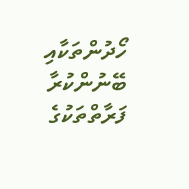ހޯދުންތަކާއި ބޭނުންކުރާ ފަރާތްތަކުގެ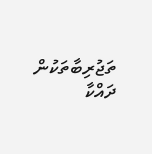ތަޖުރިބާތަކުން ދައްކާ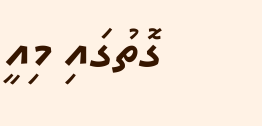ގޮތުގައި މިއީ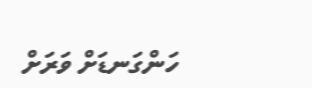ހަންގަނޑަށް ވަރަށް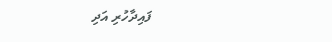ފައިދާހުރި އަދި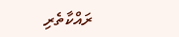ރައްކާތެރި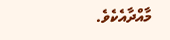މާއްދާއެކެވެ.